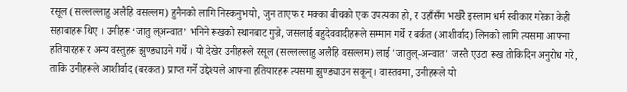रसूल (सल्लल्लाहु अलैहि वसल्लम) हुनैनको लागि निस्कनुभयो, जुन ताएफ र मक्का बीचको एक उपत्यका हो, र उहाँसँग भर्खरै इस्लाम धर्म स्वीकार गरेका केही सहाबाहरू थिए । उनीहरू ‘जातु ल्अन्वात’ भनिने रूखको स्थानबाट गुज्रे, जसलाई बहुदेववादीहरूले सम्मान गर्थे र बर्कत (आशीर्वाद) लिनको लागि त्यसमा आफ्ना हतियारहरू र अन्य वस्तुहरू झुण्ड्याउने गर्थे । यो देखेर उनीहरूले रसूल (सल्लल्लाहु अलैहि वसल्लम) लाई 'जातुल्-अन्वात' जस्तै एउटा रूख तोकिदिन अनुरोध गरे, ताकि उनीहरूले आशीर्वाद (बरकत) प्राप्त गर्ने उद्देश्यले आफ्ना हतियारहरू त्यसमा झुण्ड्याउन सकून्। वास्तवमा, उनीहरूले यो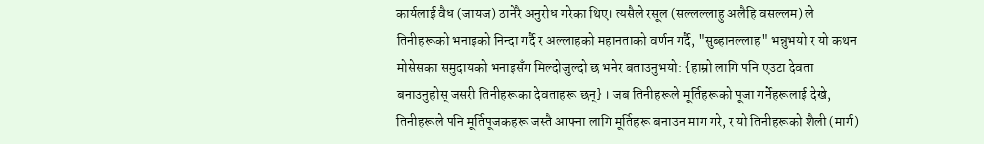कार्यलाई वैध (जायज) ठानेरै अनुरोध गरेका थिए। त्यसैले रसूल (सल्लल्लाहु अलैहि वसल्लम) ले तिनीहरूको भनाइको निन्दा गर्दै र अल्लाहको महानताको वर्णन गर्दै, "सुब्हानल्लाह" भन्नुभयो र यो कथन मोसेसका समुदायको भनाइसँग मिल्दोजुल्दो छ भनेर बताउनुभयो: {हाम्रो लागि पनि एउटा देवता बनाउनुहोस् जसरी तिनीहरूका देवताहरू छन्} । जब तिनीहरूले मूर्तिहरूको पूजा गर्नेहरूलाई देखे, तिनीहरूले पनि मूर्तिपूजकहरू जस्तै आफ्ना लागि मूर्तिहरू बनाउन माग गरे, र यो तिनीहरूको शैली (मार्ग)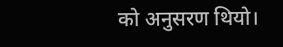को अनुसरण थियो।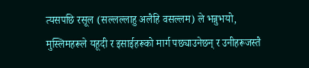त्यसपछि रसूल (सल्लल्लाहु अलैहि वसल्लम) ले भन्नुभयो, मुस्लिमहरूले यहूदी र इसाईहरूको मार्ग पछ्याउनेछन् र उनीहरूजस्तै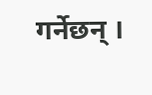गर्नेछन् ।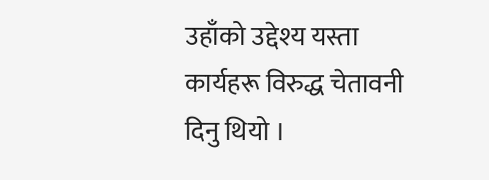उहाँको उद्देश्य यस्ता कार्यहरू विरुद्ध चेतावनी दिनु थियो ।